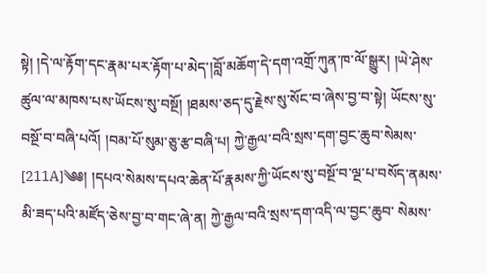སྟེ། །དེ་ལ་རྟོག་དང་རྣམ་པར་རྟོག་པ་མེད་།བློ་མཆོག་དེ་དག་འགྲོ་ཀུན་ཁ་ལོ་སྒྱུར། །ཡེ་ཤེས་ ཚུལ་ལ་མཁས་པས་ཡོངས་སུ་བསྔོ། །ཐམས་ཅད་དུ་རྗེས་སུ་སོང་བ་ཞེས་བྱ་བ་སྟེ། ཡོངས་སུ་བསྔོ་བ་བཞི་པའོ། །བམ་པོ་སུམ་ཅུ་རྩ་བཞི་པ། ཀྱེ་རྒྱལ་བའི་སྲས་དག་བྱང་ཆུབ་སེམས་ [211A]༄༅། །དཔའ་སེམས་དཔའ་ཆེན་པོ་རྣམས་ཀྱི་ཡོངས་སུ་བསྔོ་བ་ལྔ་པ་བསོད་ནམས་མི་ཟད་པའི་མཛོད་ཅེས་བྱ་བ་གང་ཞེ་ན། ཀྱེ་རྒྱལ་བའི་སྲས་དག་འདི་ལ་བྱང་ཆུབ་ སེམས་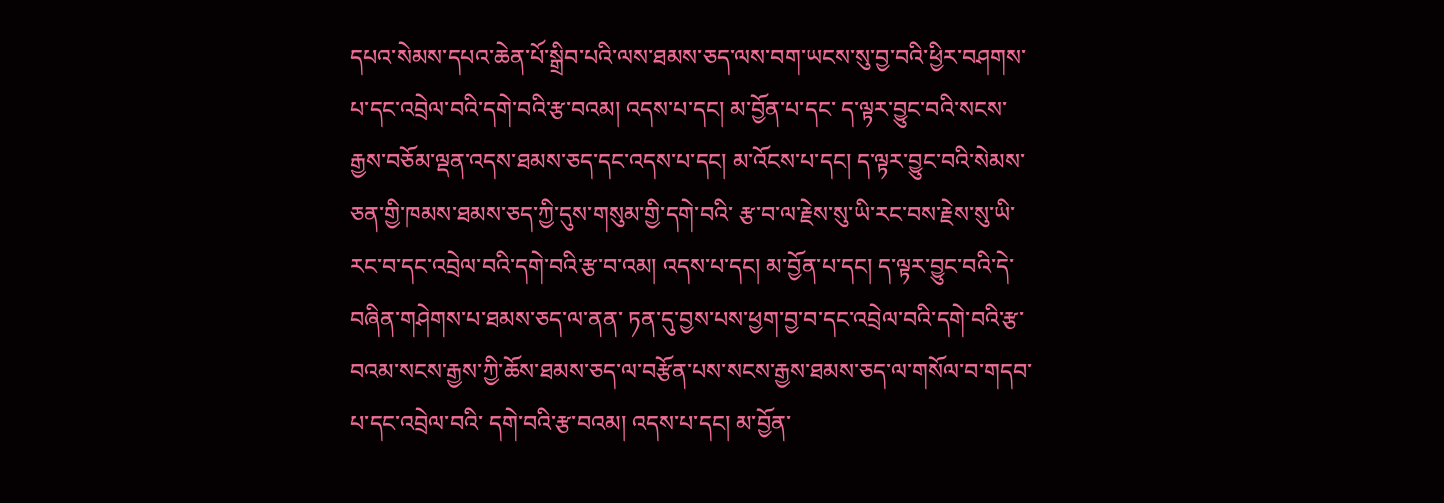དཔའ་སེམས་དཔའ་ཆེན་པོ་སྒྲིབ་པའི་ལས་ཐམས་ཅད་ལས་བག་ཡངས་སུ་བྱ་བའི་ཕྱིར་བཤགས་པ་དང་འབྲེལ་བའི་དགེ་བའི་རྩ་བའམ། འདས་པ་དང། མ་བྱོན་པ་དང་ ད་ལྟར་བྱུང་བའི་སངས་རྒྱས་བཅོམ་ལྡན་འདས་ཐམས་ཅད་དང་འདས་པ་དང། མ་འོངས་པ་དང། ད་ལྟར་བྱུང་བའི་སེམས་ཅན་གྱི་ཁམས་ཐམས་ཅད་ཀྱི་དུས་གསུམ་གྱི་དགེ་བའི་ རྩ་བ་ལ་རྗེས་སུ་ཡི་རང་བས་རྗེས་སུ་ཡི་རང་བ་དང་འབྲེལ་བའི་དགེ་བའི་རྩ་བ་འམ། འདས་པ་དང། མ་བྱོན་པ་དང། ད་ལྟར་བྱུང་བའི་དེ་བཞིན་གཤེགས་པ་ཐམས་ཅད་ལ་ནན་ ཏན་དུ་བྱས་པས་ཕྱག་བྱ་བ་དང་འབྲེལ་བའི་དགེ་བའི་རྩ་བའམ་སངས་རྒྱས་ཀྱི་ཆོས་ཐམས་ཅད་ལ་བརྩོན་པས་སངས་རྒྱས་ཐམས་ཅད་ལ་གསོལ་བ་གདབ་པ་དང་འབྲེལ་བའི་ དགེ་བའི་རྩ་བའམ། འདས་པ་དང། མ་བྱོན་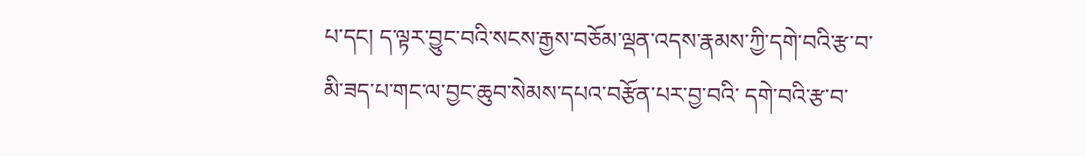པ་དང། ད་ལྟར་བྱུང་བའི་སངས་རྒྱས་བཅོམ་ལྡན་འདས་རྣམས་ཀྱི་དགེ་བའི་རྩ་བ་མི་ཟད་པ་གང་ལ་བྱང་ཆུབ་སེམས་དཔའ་བརྩོན་པར་བྱ་བའི་ དགེ་བའི་རྩ་བ་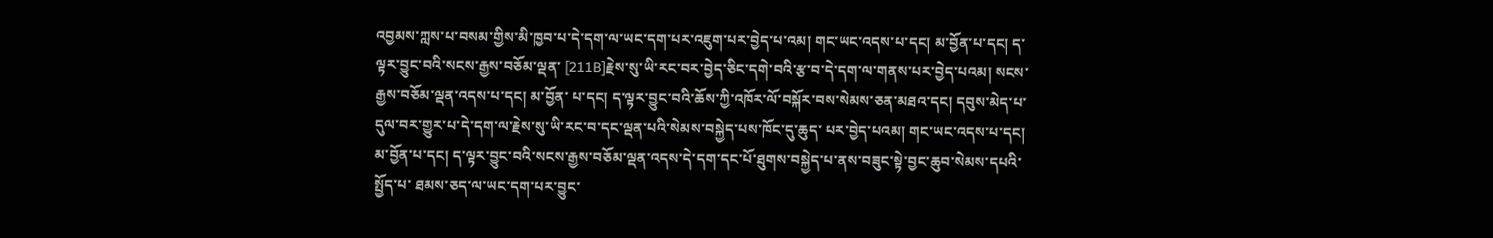འབྱམས་ཀླས་པ་བསམ་གྱིས་མི་ཁྱབ་པ་དེ་དག་ལ་ཡང་དག་པར་འཇུག་པར་བྱེད་པ་འམ། གང་ཡང་འདས་པ་དང། མ་བྱོན་པ་དང། ད་ལྟར་བྱུང་བའི་སངས་རྒྱས་བཅོམ་ལྡན་ [211B]རྗེས་སུ་ཡི་རང་བར་བྱེད་ཅིང་དགེ་བའི་རྩ་བ་དེ་དག་ལ་གནས་པར་བྱེད་པའམ། སངས་རྒྱས་བཅོམ་ལྡན་འདས་པ་དང། མ་བྱོན་ པ་དང། ད་ལྟར་བྱུང་བའི་ཆོས་ཀྱི་འཁོར་ལོ་བསྐོར་བས་སེམས་ཅན་མཐའ་དང། དབུས་མེད་པ་དུལ་བར་གྱུར་པ་དེ་དག་ལ་རྗེས་སུ་ཡི་རང་བ་དང་ལྡན་པའི་སེམས་བསྐྱེད་པས་ཁོང་དུ་ཆུད་ པར་བྱེད་པའམ། གང་ཡང་འདས་པ་དང། མ་བྱོན་པ་དང། ད་ལྟར་བྱུང་བའི་སངས་རྒྱས་བཅོམ་ལྡན་འདས་དེ་དག་དང་པོ་ཐུགས་བསྐྱེད་པ་ནས་བཟུང་སྟེ་བྱང་ཆུབ་སེམས་དཔའི་སྤྱོད་པ་ ཐམས་ཅད་ལ་ཡང་དག་པར་བྱུང་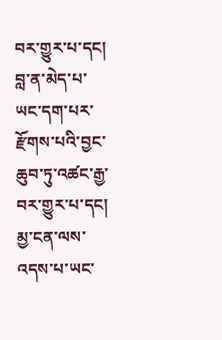བར་གྱུར་པ་དང། བླ་ན་མེད་པ་ཡང་དག་པར་རྫོགས་པའི་བྱང་ཆུབ་ཏུ་འཚང་རྒྱ་བར་གྱུར་པ་དང། མྱ་ངན་ལས་འདས་པ་ཡང་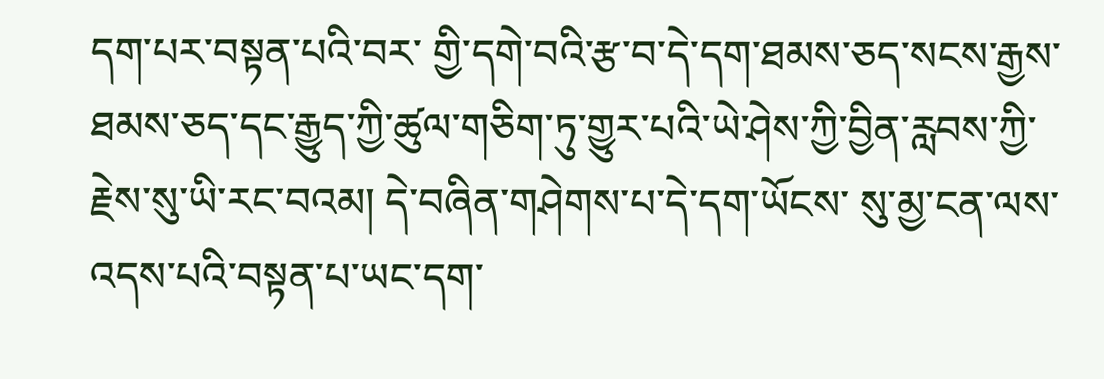དག་པར་བསྟན་པའི་བར་ གྱི་དགེ་བའི་རྩ་བ་དེ་དག་ཐམས་ཅད་སངས་རྒྱས་ཐམས་ཅད་དང་རྒྱུད་ཀྱི་ཚུལ་གཅིག་ཏུ་གྱུར་པའི་ཡེ་ཤེས་ཀྱི་བྱིན་རླབས་ཀྱི་རྗེས་སུ་ཡི་རང་བའམ། དེ་བཞིན་གཤེགས་པ་དེ་དག་ཡོངས་ སུ་མྱ་ངན་ལས་འདས་པའི་བསྟན་པ་ཡང་དག་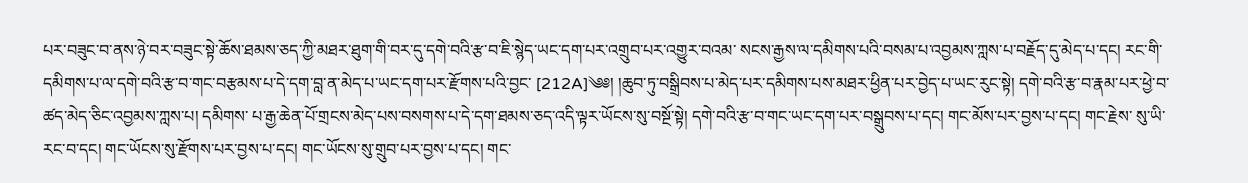པར་བཟུང་བ་ནས་ཉེ་བར་བཟུང་སྟེ་ཆོས་ཐམས་ཅད་ཀྱི་མཐར་ཐུག་གི་བར་དུ་དགེ་བའི་རྩ་བ་ཇི་སྙེད་ཡང་དག་པར་འགྲུབ་པར་འགྱུར་བའམ་ སངས་རྒྱས་ལ་དམིགས་པའི་བསམ་པ་འབྱམས་ཀླས་པ་བརྗོད་དུ་མེད་པ་དང། རང་གི་དམིགས་པ་ལ་དགེ་བའི་རྩ་བ་གང་བརྩམས་པ་དེ་དག་བླ་ན་མེད་པ་ཡང་དག་པར་རྫོགས་པའི་བྱང་ [212A]༄༅། །ཆུབ་ཏུ་བསྒྲིབས་པ་མེད་པར་དམིགས་པས་མཐར་ཕྱིན་པར་བྱེད་པ་ཡང་རུང་སྟེ། དགེ་བའི་རྩ་བ་རྣམ་པར་ཕྱེ་བ་ཚད་མེད་ཅིང་འབྱམས་ཀླས་པ། དམིགས་ པ་རྒྱ་ཆེན་པོ་གྲངས་མེད་པས་བསགས་པ་དེ་དག་ཐམས་ཅད་འདི་ལྟར་ཡོངས་སུ་བསྔོ་སྟེ། དགེ་བའི་རྩ་བ་གང་ཡང་དག་པར་བསྒྲུབས་པ་དང། གང་མོས་པར་བྱས་པ་དང། གང་རྗེས་ སུ་ཡི་རང་བ་དང། གང་ཡོངས་སུ་རྫོགས་པར་བྱས་པ་དང། གང་ཡོངས་སུ་གྲུབ་པར་བྱས་པ་དང། གང་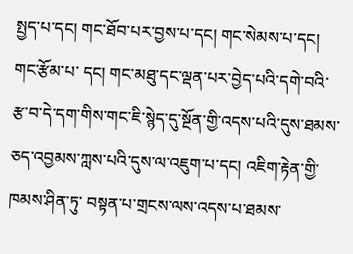སྤྱད་པ་དང། གང་ཐོབ་པར་བྱས་པ་དང། གང་སེམས་པ་དང། གང་རྩོམ་པ་ དང། གང་མཐུ་དང་ལྡན་པར་བྱེད་པའི་དགེ་བའི་རྩ་བ་དེ་དག་གིས་གང་ཇི་སྙེད་དུ་སྔོན་གྱི་འདས་པའི་དུས་ཐམས་ཅད་འབྱམས་ཀླས་པའི་དུས་ལ་འཇུག་པ་དང། འཇིག་རྟེན་གྱི་ཁམས་ཤིན་ཏུ་ བསྟན་པ་གྲངས་ལས་འདས་པ་ཐམས་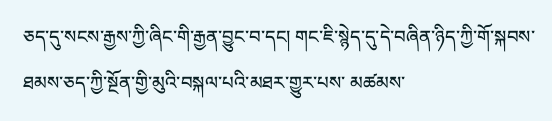ཅད་དུ་སངས་རྒྱས་ཀྱི་ཞིང་གི་རྒྱན་བྱུང་བ་དང། གང་ཇི་སྙེད་དུ་དེ་བཞིན་ཉིད་ཀྱི་གོ་སྐབས་ཐམས་ཅད་ཀྱི་སྔོན་གྱི་མུའི་བསྐལ་པའི་མཐར་གྱུར་པས་ མཚམས་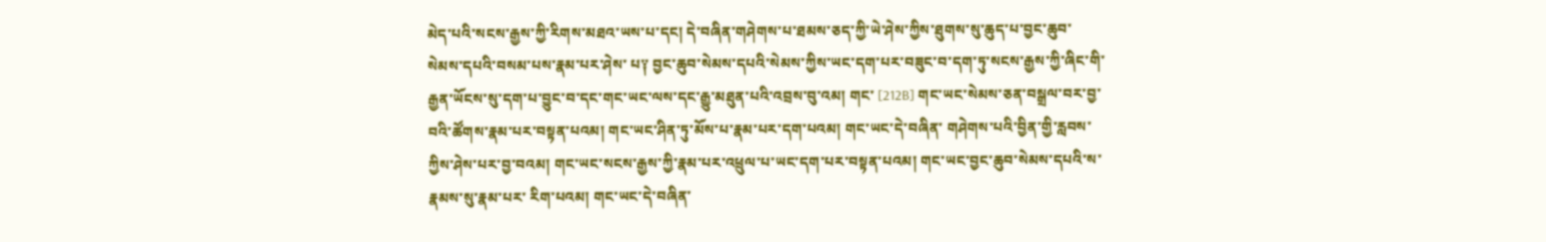མེད་པའི་སངས་རྒྱས་ཀྱི་རིགས་མཐའ་ཡས་པ་དང། དེ་བཞིན་གཤེགས་པ་ཐམས་ཅད་ཀྱི་ཡེ་ཤེས་ཀྱིས་ཐུགས་སུ་ཆུད་པ་བྱང་ཆུབ་སེམས་དཔའི་བསམ་པས་རྣམ་པར་ཤེས་ པ༑ བྱང་ཆུབ་སེམས་དཔའི་སེམས་ཀྱིས་ཡང་དག་པར་བཟུང་བ་དག་ཏུ་སངས་རྒྱས་ཀྱི་ཞིང་གི་རྒྱན་ཡོངས་སུ་དག་པ་བྱུང་བ་དང་གང་ཡང་ལས་དང་རྒྱུ་མཐུན་པའི་འབྲས་བུ་འམ། གང་ [212B] གང་ཡང་སེམས་ཅན་བསྒྲལ་བར་བྱ་བའི་ཚོགས་རྣམ་པར་བསྟན་པའམ། གང་ཡང་ཤིན་ཏུ་མོས་པ་རྣམ་པར་དག་པའམ། གང་ཡང་དེ་བཞིན་ གཤེགས་པའི་བྱིན་གྱི་རླབས་ཀྱིས་ཤེས་པར་བྱ་བའམ། གང་ཡང་སངས་རྒྱས་ཀྱི་རྣམ་པར་འཕྲུལ་པ་ཡང་དག་པར་བསྟན་པའམ། གང་ཡང་བྱང་ཆུབ་སེམས་དཔའི་ས་རྣམས་སུ་རྣམ་པར་ རིག་པའམ། གང་ཡང་དེ་བཞིན་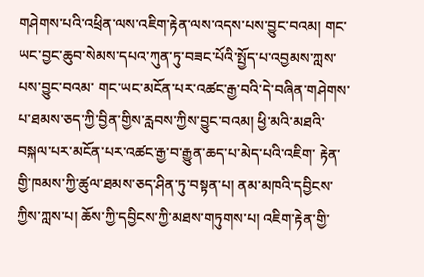གཤེགས་པའི་འཕྲིན་ལས་འཇིག་རྟེན་ལས་འདས་པས་བྱུང་བའམ། གང་ཡང་བྱང་ཆུབ་སེམས་དཔའ་ཀུན་ཏུ་བཟང་པོའི་སྤྱོད་པ་འབྱམས་ཀླས་པས་བྱུང་བའམ་ གང་ཡང་མངོན་པར་འཚང་རྒྱ་བའི་དེ་བཞིན་གཤེགས་པ་ཐམས་ཅད་ཀྱི་བྱིན་གྱིས་རླབས་ཀྱིས་བྱུང་བའམ། ཕྱི་མའི་མཐའི་བསྐལ་པར་མངོན་པར་འཚང་རྒྱ་བ་རྒྱུན་ཆད་པ་མེད་པའི་འཇིག་ རྟེན་གྱི་ཁམས་ཀྱི་ཚུལ་ཐམས་ཅད་ཤིན་ཏུ་བསྟན་པ། ནམ་མཁའི་དབྱིངས་ཀྱིས་ཀླས་པ། ཆོས་ཀྱི་དབྱིངས་ཀྱི་མཐས་གཏུགས་པ། འཇིག་རྟེན་གྱི་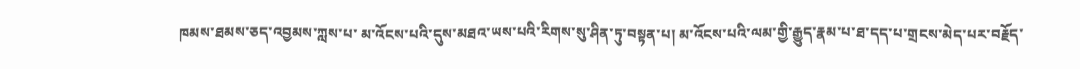ཁམས་ཐམས་ཅད་འབྱམས་ཀླས་པ་ མ་འོངས་པའི་དུས་མཐའ་ཡས་པའི་རིགས་སུ་ཤིན་ཏུ་བསྟན་པ། མ་འོངས་པའི་ལམ་གྱི་རྒྱུད་རྣམ་པ་ཐ་དད་པ་གྲངས་མེད་པར་བརྗོད་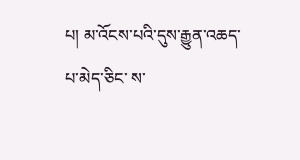པ། མ་འོངས་པའི་དུས་རྒྱུན་འཆད་པ་མེད་ཅིང་ ས་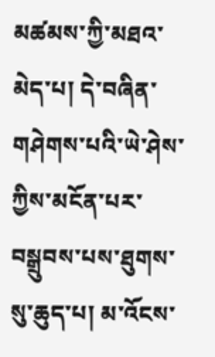མཚམས་ཀྱི་མཐའ་མེད་པ། དེ་བཞིན་གཤེགས་པའི་ཡེ་ཤེས་ཀྱིས་མངོན་པར་བསྒྲུབས་པས་ཐུགས་སུ་ཆུད་པ། མ་འོངས་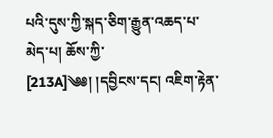པའི་དུས་ཀྱི་སྐད་ཅིག་རྒྱུན་འཆད་པ་མེད་པ། ཆོས་ཀྱི་ [213A]༄༅། །དབྱིངས་དང། འཇིག་རྟེན་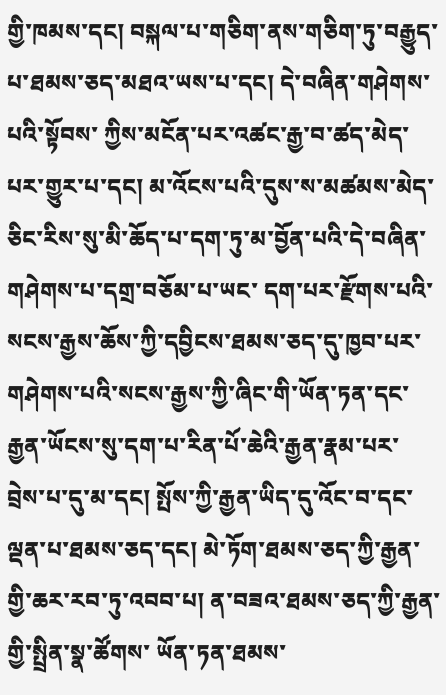གྱི་ཁམས་དང། བསྐལ་པ་གཅིག་ནས་གཅིག་ཏུ་བརྒྱུད་པ་ཐམས་ཅད་མཐའ་ཡས་པ་དང། དེ་བཞིན་གཤེགས་པའི་སྟོབས་ ཀྱིས་མངོན་པར་འཚང་རྒྱ་བ་ཚད་མེད་པར་གྱུར་པ་དང། མ་འོངས་པའི་དུས་ས་མཚམས་མེད་ཅིང་རིས་སུ་མི་ཆོད་པ་དག་ཏུ་མ་བྱོན་པའི་དེ་བཞིན་གཤེགས་པ་དགྲ་བཅོམ་པ་ཡང་ དག་པར་རྫོགས་པའི་སངས་རྒྱས་ཆོས་ཀྱི་དབྱིངས་ཐམས་ཅད་དུ་ཁྱབ་པར་གཤེགས་པའི་སངས་རྒྱས་ཀྱི་ཞིང་གི་ཡོན་ཏན་དང་རྒྱན་ཡོངས་སུ་དག་པ་རིན་པོ་ཆེའི་རྒྱན་རྣམ་པར་ བྲེས་པ་དུ་མ་དང། སྤོས་ཀྱི་རྒྱན་ཡིད་དུ་འོང་བ་དང་ལྡན་པ་ཐམས་ཅད་དང། མེ་ཏོག་ཐམས་ཅད་ཀྱི་རྒྱན་གྱི་ཆར་རབ་ཏུ་འབབ་པ། ན་བཟའ་ཐམས་ཅད་ཀྱི་རྒྱན་གྱི་སྤྲིན་སྣ་ཚོགས་ ཡོན་ཏན་ཐམས་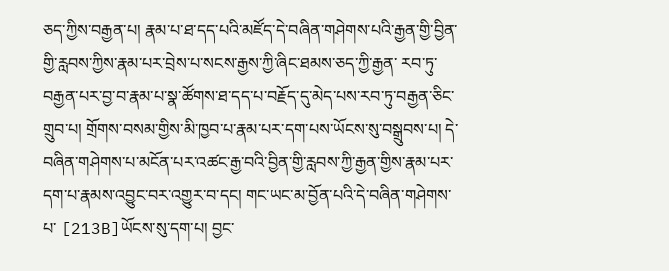ཅད་ཀྱིས་བརྒྱན་པ། རྣམ་པ་ཐ་དད་པའི་མཛོད་དེ་བཞིན་གཤེགས་པའི་རྒྱན་གྱི་བྱིན་གྱི་རླབས་ཀྱིས་རྣམ་པར་བྲེས་པ་སངས་རྒྱས་ཀྱི་ཞིང་ཐམས་ཅད་ཀྱི་རྒྱན་ རབ་ཏུ་བརྒྱན་པར་བྱ་བ་རྣམ་པ་སྣ་ཚོགས་ཐ་དད་པ་བརྗོད་དུ་མེད་པས་རབ་ཏུ་བརྒྱན་ཅིང་གྲུབ་པ། གྲོགས་བསམ་གྱིས་མི་ཁྱབ་པ་རྣམ་པར་དག་པས་ཡོངས་སུ་བསྒྲུབས་པ། དེ་ བཞིན་གཤེགས་པ་མངོན་པར་འཚང་རྒྱ་བའི་བྱིན་གྱི་རླབས་ཀྱི་རྒྱན་གྱིས་རྣམ་པར་དག་པ་རྣམས་འབྱུང་བར་འགྱུར་བ་དང། གང་ཡང་མ་བྱོན་པའི་དེ་བཞིན་གཤེགས་པ་ [213B]ཡོངས་སུ་དག་པ། བྱང་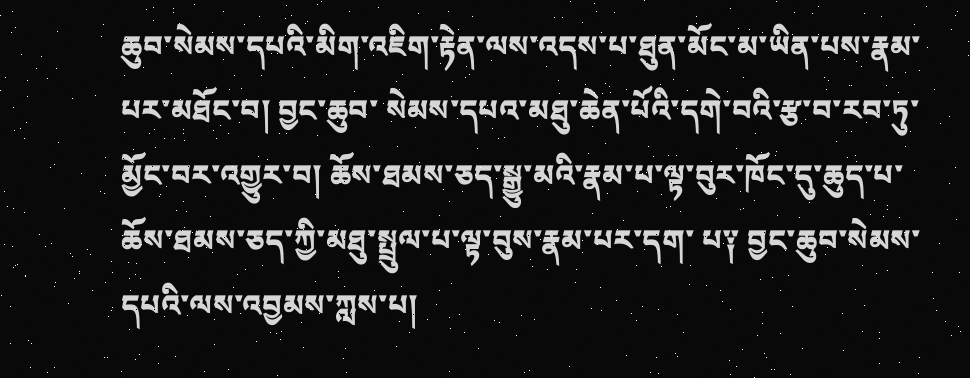ཆུབ་སེམས་དཔའི་མིག་འཇིག་རྟེན་ལས་འདས་པ་ཐུན་མོང་མ་ཡིན་པས་རྣམ་པར་མཐོང་བ། བྱང་ཆུབ་ སེམས་དཔའ་མཐུ་ཆེན་པོའི་དགེ་བའི་རྩ་བ་རབ་ཏུ་མྱོང་བར་འགྱུར་བ། ཆོས་ཐམས་ཅད་སྒྱུ་མའི་རྣམ་པ་ལྟ་བུར་ཁོང་དུ་ཆུད་པ་ཆོས་ཐམས་ཅད་ཀྱི་མཐུ་སྤྲུལ་པ་ལྟ་བུས་རྣམ་པར་དག་ པ༑ བྱང་ཆུབ་སེམས་དཔའི་ལས་འབྱམས་ཀླས་པ།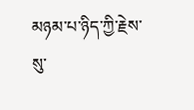མཉམ་པ་ཉིད་ཀྱི་རྗེས་སུ་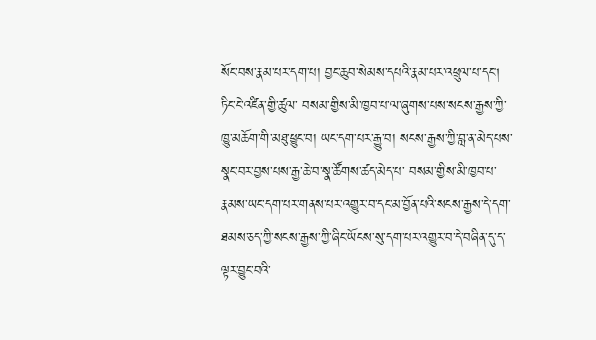སོང་བས་རྣམ་པར་དག་པ། བྱང་ཆུབ་སེམས་དཔའི་རྣམ་པར་འཕྲུལ་པ་དང། ཏིང་ངེ་འཛིན་གྱི་ཚུལ་ བསམ་གྱིས་མི་ཁྱབ་པ་ལ་ཞུགས་པས་སངས་རྒྱས་ཀྱི་ཁྱུ་མཆོག་གི་མཐུ་ཕྱུང་བ། ཡང་དག་པར་རྒྱུ་བ། སངས་རྒྱས་ཀྱི་བླ་ན་མེད་པས་སྣང་བར་བྱས་པས་རྒྱ་ཆེ་བ་སྣ་ཚོགས་ཚད་མེད་པ་ བསམ་གྱིས་མི་ཁྱབ་པ་རྣམས་ཡང་དག་པར་གནས་པར་འགྱུར་བ་དང་མ་བྱོན་པའི་སངས་རྒྱས་དེ་དག་ཐམས་ཅད་ཀྱི་སངས་རྒྱས་ཀྱི་ཞིང་ཡོངས་སུ་དག་པར་འགྱུར་བ་དེ་བཞིན་དུ་ད་ ལྟར་བྱུང་བའི་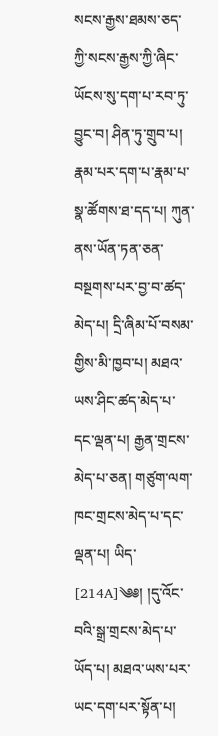སངས་རྒྱས་ཐམས་ཅད་ཀྱི་སངས་རྒྱས་ཀྱི་ཞིང་ཡོངས་སུ་དག་པ་རབ་ཏུ་བྱུང་བ། ཤིན་ཏུ་གྲུབ་པ། རྣམ་པར་དག་པ་རྣམ་པ་སྣ་ཚོགས་ཐ་དད་པ། ཀུན་ནས་ཡོན་ཏན་ཅན་ བསྔགས་པར་བྱ་བ་ཚད་མེད་པ། དྲི་ཞིམ་པོ་བསམ་གྱིས་མི་ཁྱབ་པ། མཐའ་ཡས་ཤིང་ཚད་མེད་པ་དང་ལྡན་པ། རྒྱན་གྲངས་མེད་པ་ཅན། གཙུག་ལག་ཁང་གྲངས་མེད་པ་དང་ལྡན་པ། ཡིད་ [214A]༄༅། །དུ་འོང་བའི་སྒྲ་གྲངས་མེད་པ་ཡོད་པ། མཐའ་ཡས་པར་ཡང་དག་པར་སྟོན་པ།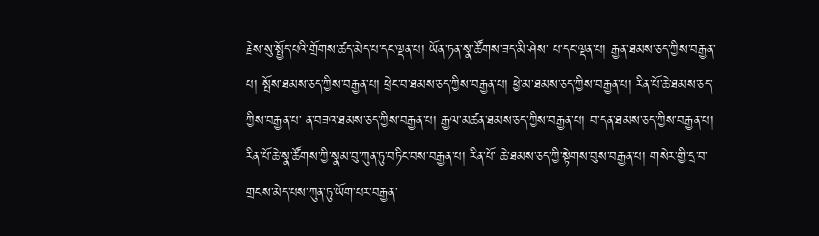རྗེས་སུ་སྤྱོད་པའི་གྲོགས་ཚད་མེད་པ་དང་ལྡན་པ། ཡོན་ཏན་སྣ་ཚོགས་ཟད་མི་ཤེས་ པ་དང་ལྡན་པ། རྒྱན་ཐམས་ཅད་ཀྱིས་བརྒྱན་པ། སྤོས་ཐམས་ཅད་ཀྱིས་བརྒྱན་པ། ཕྲེང་བ་ཐམས་ཅད་ཀྱིས་བརྒྱན་པ། ཕྱེ་མ་ཐམས་ཅད་ཀྱིས་བརྒྱན་པ། རིན་པོ་ཆེ་ཐམས་ཅད་ཀྱིས་བརྒྱན་པ་ ན་བཟའ་ཐམས་ཅད་ཀྱིས་བརྒྱན་པ། རྒྱལ་མཚན་ཐམས་ཅད་ཀྱིས་བརྒྱན་པ། བ་དན་ཐམས་ཅད་ཀྱིས་བརྒྱན་པ། རིན་པོ་ཆེ་སྣ་ཚོགས་ཀྱི་སྣམ་བུ་ཀུན་ཏུ་བཏིང་བས་བརྒྱན་པ། རིན་པོ་ ཆེ་ཐམས་ཅད་ཀྱི་སྟེགས་བུས་བརྒྱན་པ། གསེར་གྱི་དྲ་བ་གྲངས་མེད་པས་ཀུན་ཏུ་ཡོག་པར་བརྒྱན་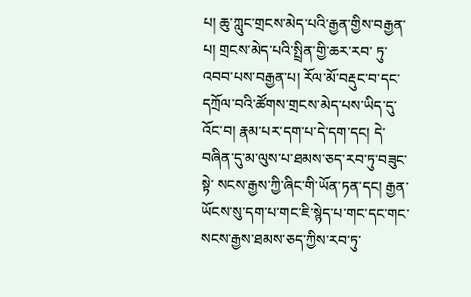པ། ཆུ་ཀླུང་གྲངས་མེད་པའི་རྒྱན་གྱིས་བརྒྱན་པ། གྲངས་མེད་པའི་སྤྲིན་གྱི་ཆར་རབ་ ཏུ་འབབ་པས་བརྒྱན་པ། རོལ་མོ་བརྡུང་བ་དང་དཀྲོལ་བའི་ཚོགས་གྲངས་མེད་པས་ཡིད་དུ་འོང་བ། རྣམ་པར་དག་པ་དེ་དག་དང། དེ་བཞིན་དུ་མ་ལུས་པ་ཐམས་ཅད་རབ་ཏུ་བཟུང་སྟེ་ སངས་རྒྱས་ཀྱི་ཞིང་གི་ཡོན་ཏན་དང། རྒྱན་ཡོངས་སུ་དག་པ་གང་ཇི་སྙེད་པ་གང་དང་གང་སངས་རྒྱས་ཐམས་ཅད་ཀྱིས་རབ་ཏུ་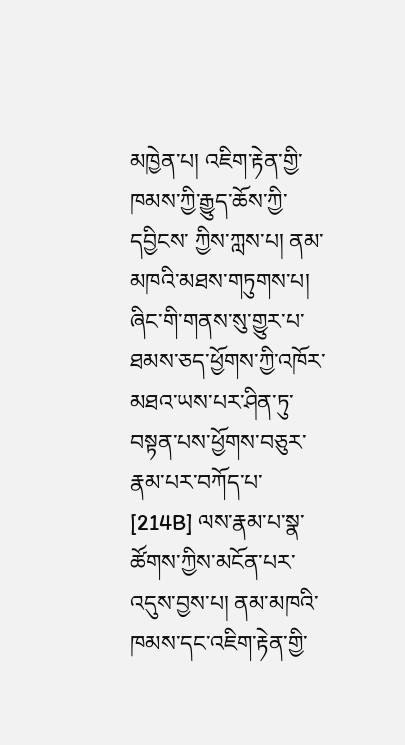མཁྱེན་པ། འཇིག་རྟེན་གྱི་ཁམས་ཀྱི་རྒྱུད་ཆོས་ཀྱི་དབྱིངས་ ཀྱིས་ཀླས་པ། ནམ་མཁའི་མཐས་གཏུགས་པ། ཞིང་གི་གནས་སུ་གྱུར་པ་ཐམས་ཅད་ཕྱོགས་ཀྱི་འཁོར་མཐའ་ཡས་པར་ཤིན་ཏུ་བསྟན་པས་ཕྱོགས་བཅུར་རྣམ་པར་བཀོད་པ་ [214B] ལས་རྣམ་པ་སྣ་ཚོགས་ཀྱིས་མངོན་པར་འདུས་བྱས་པ། ནམ་མཁའི་ཁམས་དང་འཇིག་རྟེན་གྱི་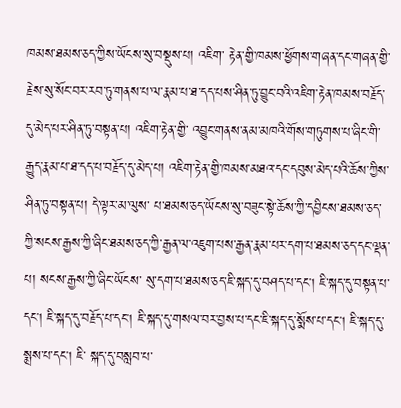ཁམས་ཐམས་ཅད་ཀྱིས་ཡོངས་སུ་བསྡུས་པ། འཇིག་ རྟེན་གྱི་ཁམས་ཕྱོགས་གཞན་དང་གཞན་གྱི་རྗེས་སུ་སོང་བར་རབ་ཏུ་གནས་པ་ལ་རྣམ་པ་ཐ་དད་པས་ཤིན་ཏུ་བྱུང་བའི་འཇིག་རྟེན་ཁམས་བརྗོད་དུ་མེད་པར་ཤིན་ཏུ་བསྟན་པ། འཇིག་རྟེན་གྱི་ འབྱུང་གནས་ནམ་མཁའི་གོས་གཏུགས་པ་ཞིང་གི་རྒྱུད་རྣམ་པ་ཐ་དད་པ་བརྗོད་དུ་མེད་པ། འཇིག་རྟེན་གྱི་ཁམས་མཐའ་དང་དབུས་མེད་པའི་ཆོས་ཀྱིས་ཤིན་ཏུ་བསྟན་པ། དེ་ལྟར་མ་ལུས་ པ་ཐམས་ཅད་ཡོངས་སུ་བཟུང་སྟེ་ཆོས་ཀྱི་དབྱིངས་ཐམས་ཅད་ཀྱི་སངས་རྒྱས་ཀྱི་ཞིང་ཐམས་ཅད་ཀྱི་རྒྱན་ལ་འཇུག་པས་རྒྱན་རྣམ་པར་དག་པ་ཐམས་ཅད་དང་ལྡན་པ། སངས་རྒྱས་ཀྱི་ཞིང་ཡོངས་ སུ་དག་པ་ཐམས་ཅད་ཇི་སྐད་དུ་བཤད་པ་དང། ཇི་སྐད་དུ་བསྟན་པ་དང། ཇི་སྐད་དུ་བརྗོད་པ་དང། ཇི་སྐད་དུ་གསལ་བར་བྱས་པ་དང་ཇི་སྐད་དུ་སྨོས་པ་དང། ཇི་སྐད་དུ་སྨྲས་པ་དང། ཇི་ སྐད་དུ་བསླབ་པ་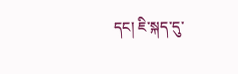དང། ཇི་སྐད་དུ་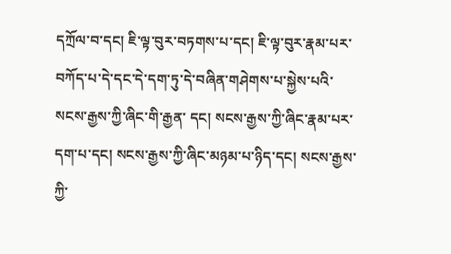དཀྲོལ་བ་དང། ཇི་ལྟ་བུར་བཏགས་པ་དང། ཇི་ལྟ་བུར་རྣམ་པར་བཀོད་པ་དེ་དང་དེ་དག་ཏུ་དེ་བཞིན་གཤེགས་པ་སྐྱེས་པའི་སངས་རྒྱས་ཀྱི་ཞིང་གི་རྒྱན་ དང། སངས་རྒྱས་ཀྱི་ཞིང་རྣམ་པར་དག་པ་དང། སངས་རྒྱས་ཀྱི་ཞིང་མཉམ་པ་ཉིད་དང། སངས་རྒྱས་ཀྱི་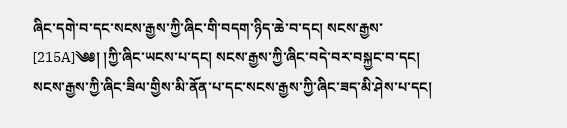ཞིང་དགེ་བ་དང་སངས་རྒྱས་ཀྱི་ཞིང་གི་བདག་ཉིད་ཆེ་བ་དང། སངས་རྒྱས་ [215A]༄༅། །ཀྱི་ཞིང་ཡངས་པ་དང། སངས་རྒྱས་ཀྱི་ཞིང་བདེ་བར་བསྐྱང་བ་དང། སངས་རྒྱས་ཀྱི་ཞིང་ཟིལ་གྱིས་མི་ནོན་པ་དང་སངས་རྒྱས་ཀྱི་ཞིང་ཟད་མི་ཤེས་པ་དང།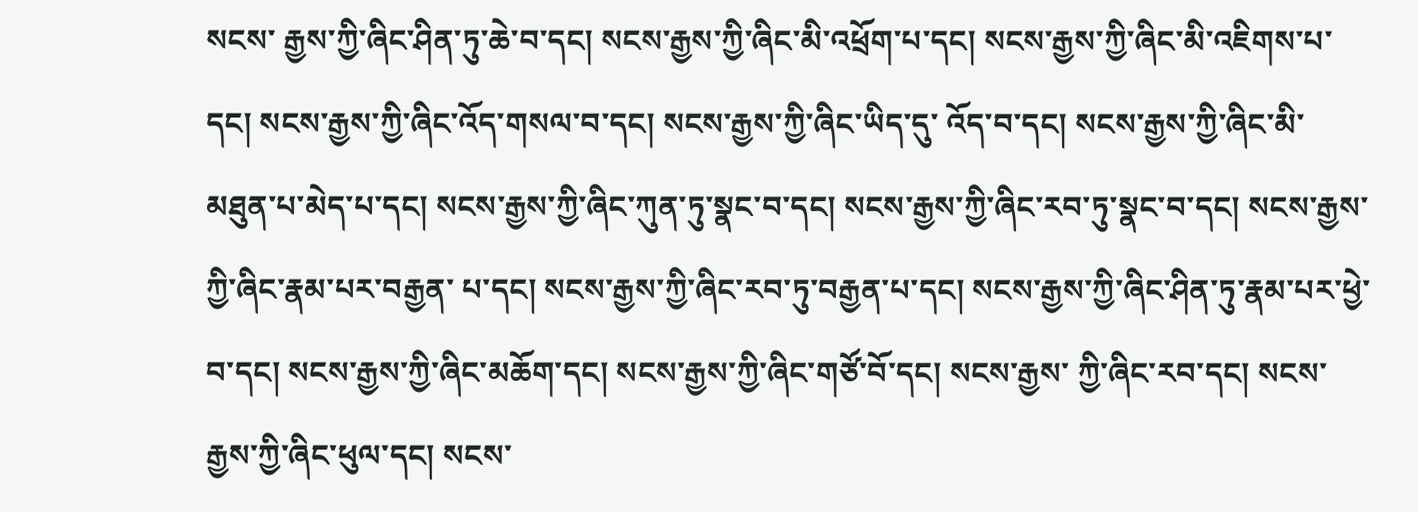སངས་ རྒྱས་ཀྱི་ཞིང་ཤིན་ཏུ་ཆེ་བ་དང། སངས་རྒྱས་ཀྱི་ཞིང་མི་འཕྲོག་པ་དང། སངས་རྒྱས་ཀྱི་ཞིང་མི་འཇིགས་པ་དང། སངས་རྒྱས་ཀྱི་ཞིང་འོད་གསལ་བ་དང། སངས་རྒྱས་ཀྱི་ཞིང་ཡིད་དུ་ འོད་བ་དང། སངས་རྒྱས་ཀྱི་ཞིང་མི་མཐུན་པ་མེད་པ་དང། སངས་རྒྱས་ཀྱི་ཞིང་ཀུན་ཏུ་སྣང་བ་དང། སངས་རྒྱས་ཀྱི་ཞིང་རབ་ཏུ་སྣང་བ་དང། སངས་རྒྱས་ཀྱི་ཞིང་རྣམ་པར་བརྒྱན་ པ་དང། སངས་རྒྱས་ཀྱི་ཞིང་རབ་ཏུ་བརྒྱན་པ་དང། སངས་རྒྱས་ཀྱི་ཞིང་ཤིན་ཏུ་རྣམ་པར་ཕྱེ་བ་དང། སངས་རྒྱས་ཀྱི་ཞིང་མཆོག་དང། སངས་རྒྱས་ཀྱི་ཞིང་གཙོ་བོ་དང། སངས་རྒྱས་ ཀྱི་ཞིང་རབ་དང། སངས་རྒྱས་ཀྱི་ཞིང་ཕུལ་དང། སངས་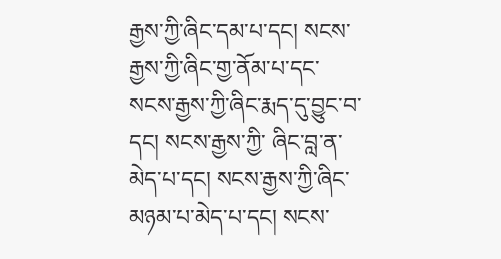རྒྱས་ཀྱི་ཞིང་དམ་པ་དང། སངས་རྒྱས་ཀྱི་ཞིང་གྱ་ནོམ་པ་དང་སངས་རྒྱས་ཀྱི་ཞིང་རྨད་དུ་བྱུང་བ་དང། སངས་རྒྱས་ཀྱི་ ཞིང་བླ་ན་མེད་པ་དང། སངས་རྒྱས་ཀྱི་ཞིང་མཉམ་པ་མེད་པ་དང། སངས་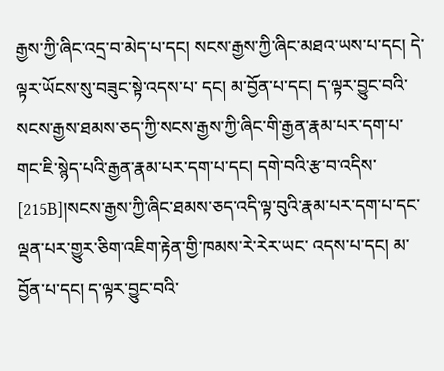རྒྱས་ཀྱི་ཞིང་འདྲ་བ་མེད་པ་དང། སངས་རྒྱས་ཀྱི་ཞིང་མཐའ་ཡས་པ་དང། དེ་ལྟར་ཡོངས་སུ་བཟུང་སྟེ་འདས་པ་ དང། མ་བྱོན་པ་དང། ད་ལྟར་བྱུང་བའི་སངས་རྒྱས་ཐམས་ཅད་ཀྱི་སངས་རྒྱས་ཀྱི་ཞིང་གི་རྒྱན་རྣམ་པར་དག་པ་གང་ཇི་སྙེད་པའི་རྒྱན་རྣམ་པར་དག་པ་དང། དགེ་བའི་རྩ་བ་འདིས་ [215B]།སངས་རྒྱས་ཀྱི་ཞིང་ཐམས་ཅད་འདི་ལྟ་བུའི་རྣམ་པར་དག་པ་དང་ལྡན་པར་གྱུར་ཅིག་འཇིག་རྟེན་གྱི་ཁམས་རེ་རེར་ཡང་ འདས་པ་དང། མ་བྱོན་པ་དང། ད་ལྟར་བྱུང་བའི་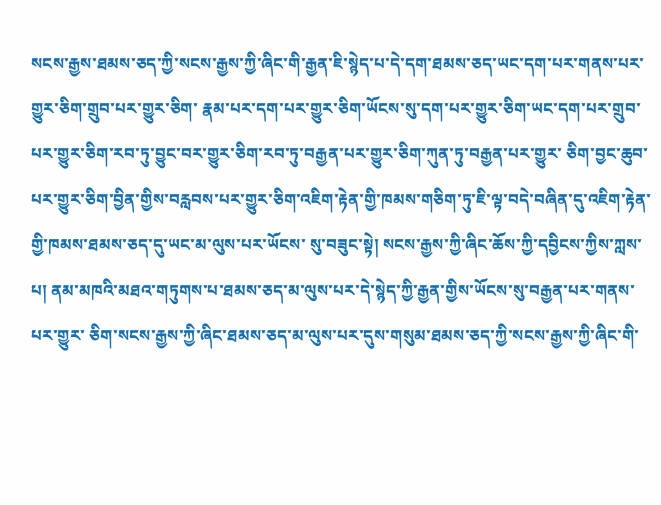སངས་རྒྱས་ཐམས་ཅད་ཀྱི་སངས་རྒྱས་ཀྱི་ཞིང་གི་རྒྱན་ཇི་སྙེད་པ་དེ་དག་ཐམས་ཅད་ཡང་དག་པར་གནས་པར་གྱུར་ཅིག་གྲུབ་པར་གྱུར་ཅིག་ རྣམ་པར་དག་པར་གྱུར་ཅིག་ཡོངས་སུ་དག་པར་གྱུར་ཅིག་ཡང་དག་པར་གྲུབ་པར་གྱུར་ཅིག་རབ་ཏུ་བྱུང་བར་གྱུར་ཅིག་རབ་ཏུ་བརྒྱན་པར་གྱུར་ཅིག་ཀུན་ཏུ་བརྒྱན་པར་གྱུར་ ཅིག་བྱང་ཆུབ་པར་གྱུར་ཅིག་བྱིན་གྱིས་བརླབས་པར་གྱུར་ཅིག་འཇིག་རྟེན་གྱི་ཁམས་གཅིག་ཏུ་ཇི་ལྟ་བདེ་བཞིན་དུ་འཇིག་རྟེན་གྱི་ཁམས་ཐམས་ཅད་དུ་ཡང་མ་ལུས་པར་ཡོངས་ སུ་བཟུང་སྟེ། སངས་རྒྱས་ཀྱི་ཞིང་ཆོས་ཀྱི་དབྱིངས་ཀྱིས་ཀླས་པ། ནམ་མཁའི་མཐའ་གཏུགས་པ་ཐམས་ཅད་མ་ལུས་པར་དེ་སྙེད་ཀྱི་རྒྱན་གྱིས་ཡོངས་སུ་བརྒྱན་པར་གནས་པར་གྱུར་ ཅིག་སངས་རྒྱས་ཀྱི་ཞིང་ཐམས་ཅད་མ་ལུས་པར་དུས་གསུམ་ཐམས་ཅད་ཀྱི་སངས་རྒྱས་ཀྱི་ཞིང་གི་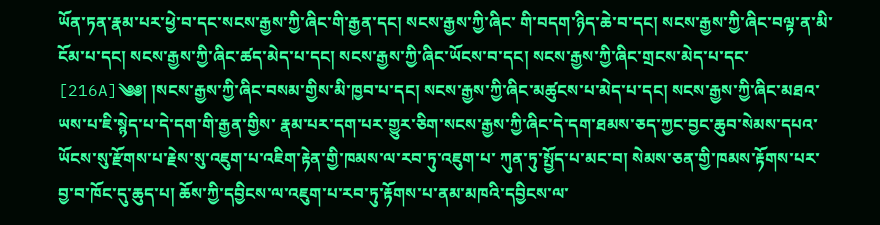ཡོན་ཏན་རྣམ་པར་ཕྱེ་བ་དང་སངས་རྒྱས་ཀྱི་ཞིང་གི་རྒྱན་དང། སངས་རྒྱས་ཀྱི་ཞིང་ གི་བདག་ཉིད་ཆེ་བ་དང། སངས་རྒྱས་ཀྱི་ཞིང་བལྟ་ན་མི་ངོམ་པ་དང། སངས་རྒྱས་ཀྱི་ཞིང་ཚད་མེད་པ་དང། སངས་རྒྱས་ཀྱི་ཞིང་ཡོངས་བ་དང། སངས་རྒྱས་ཀྱི་ཞིང་གྲངས་མེད་པ་དང་ [216A]༄༅། །སངས་རྒྱས་ཀྱི་ཞིང་བསམ་གྱིས་མི་ཁྱབ་པ་དང། སངས་རྒྱས་ཀྱི་ཞིང་མཚུངས་པ་མེད་པ་དང། སངས་རྒྱས་ཀྱི་ཞིང་མཐའ་ཡས་པ་ཇི་སྙེད་པ་དེ་དག་གི་རྒྱན་གྱིས་ རྣམ་པར་དག་པར་གྱུར་ཅིག་སངས་རྒྱས་ཀྱི་ཞིང་དེ་དག་ཐམས་ཅད་ཀྱང་བྱང་ཆུབ་སེམས་དཔའ་ཡོངས་སུ་རྫོགས་པ་རྗེས་སུ་འཇུག་པ་འཇིག་རྟེན་གྱི་ཁམས་ལ་རབ་ཏུ་འཇུག་པ་ ཀུན་ཏུ་སྤྱོད་པ་མང་བ། སེམས་ཅན་གྱི་ཁམས་རྟོགས་པར་བྱ་བ་ཁོང་དུ་ཆུད་པ། ཆོས་ཀྱི་དབྱིངས་ལ་འཇུག་པ་རབ་ཏུ་རྟོགས་པ་ནམ་མཁའི་དབྱིངས་ལ་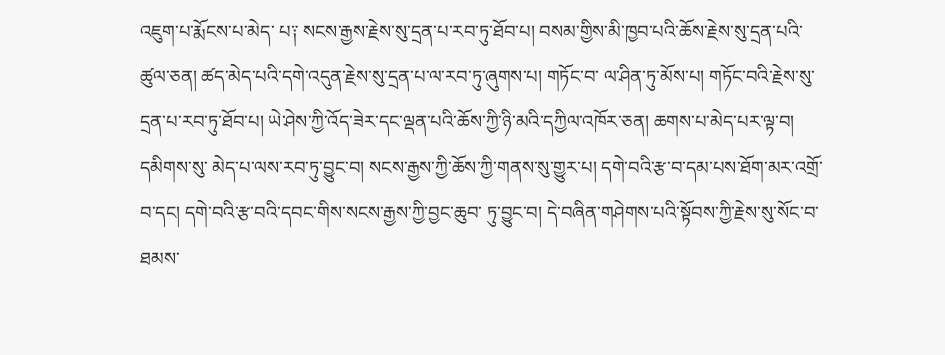འཇུག་པ་རྨོངས་པ་མེད་ པ༑ སངས་རྒྱས་རྗེས་སུ་དྲན་པ་རབ་ཏུ་ཐོབ་པ། བསམ་གྱིས་མི་ཁྱབ་པའི་ཆོས་རྗེས་སུ་དྲན་པའི་ཚུལ་ཅན། ཚད་མེད་པའི་དགེ་འདུན་རྗེས་སུ་དྲན་པ་ལ་རབ་ཏུ་ཞུགས་པ། གཏོང་བ་ ལ་ཤིན་ཏུ་མོས་པ། གཏོང་བའི་རྗེས་སུ་དྲན་པ་རབ་ཏུ་ཐོབ་པ། ཡེ་ཤེས་ཀྱི་འོད་ཟེར་དང་ལྡན་པའི་ཆོས་ཀྱི་ཉི་མའི་དཀྱིལ་འཁོར་ཅན། ཆགས་པ་མེད་པར་ལྟ་བ། དམིགས་སུ་ མེད་པ་ལས་རབ་ཏུ་བྱུང་བ། སངས་རྒྱས་ཀྱི་ཆོས་ཀྱི་གནས་སུ་གྱུར་པ། དགེ་བའི་རྩ་བ་དམ་པས་ཐོག་མར་འགྲོ་བ་དང། དགེ་བའི་རྩ་བའི་དབང་གིས་སངས་རྒྱས་ཀྱི་བྱང་ཆུབ་ ཏུ་བྱུང་བ། དེ་བཞིན་གཤེགས་པའི་སྟོབས་ཀྱི་རྗེས་སུ་སོང་བ་ཐམས་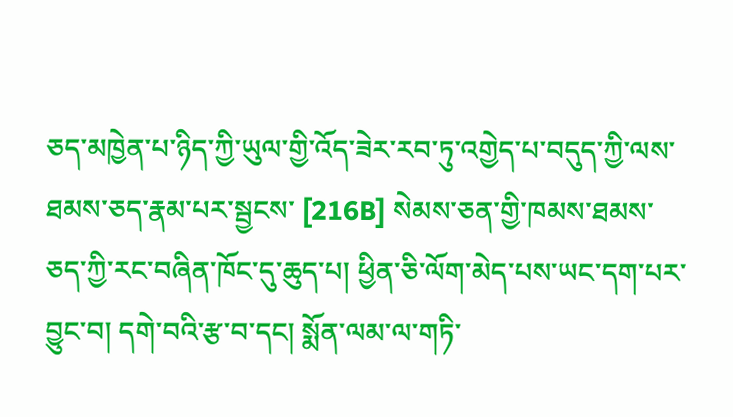ཅད་མཁྱེན་པ་ཉིད་ཀྱི་ཡུལ་གྱི་འོད་ཟེར་རབ་ཏུ་འགྱེད་པ་བདུད་ཀྱི་ལས་ཐམས་ཅད་རྣམ་པར་སྦྱངས་ [216B] སེམས་ཅན་གྱི་ཁམས་ཐམས་ཅད་ཀྱི་རང་བཞིན་ཁོང་དུ་ཆུད་པ། ཕྱིན་ཅི་ལོག་མེད་པས་ཡང་དག་པར་བྱུང་བ། དགེ་བའི་རྩ་བ་དང། སྨོན་ལམ་ལ་གཏི་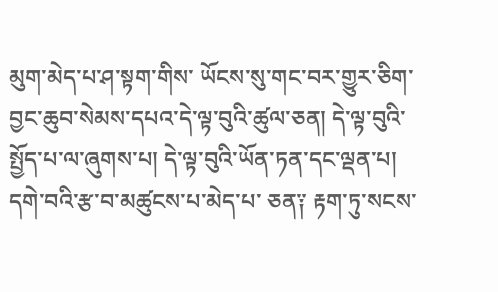མུག་མེད་པ་ཤ་སྟག་གིས་ ཡོངས་སུ་གང་བར་གྱུར་ཅིག་བྱང་ཆུབ་སེམས་དཔའ་དེ་ལྟ་བུའི་ཚུལ་ཅན། དེ་ལྟ་བུའི་སྤྱོད་པ་ལ་ཞུགས་པ། དེ་ལྟ་བུའི་ཡོན་ཏན་དང་ལྡན་པ། དགེ་བའི་རྩ་བ་མཚུངས་པ་མེད་པ་ ཅན༑ རྟག་ཏུ་སངས་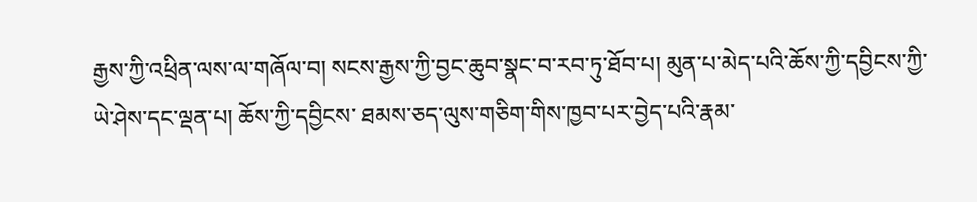རྒྱས་ཀྱི་འཕྲིན་ལས་ལ་གཞོལ་བ། སངས་རྒྱས་ཀྱི་བྱང་ཆུབ་སྣང་བ་རབ་ཏུ་ཐོབ་པ། མུན་པ་མེད་པའི་ཆོས་ཀྱི་དབྱིངས་ཀྱི་ཡེ་ཤེས་དང་ལྡན་པ། ཆོས་ཀྱི་དབྱིངས་ ཐམས་ཅད་ལུས་གཅིག་གིས་ཁྱབ་པར་བྱེད་པའི་རྣམ་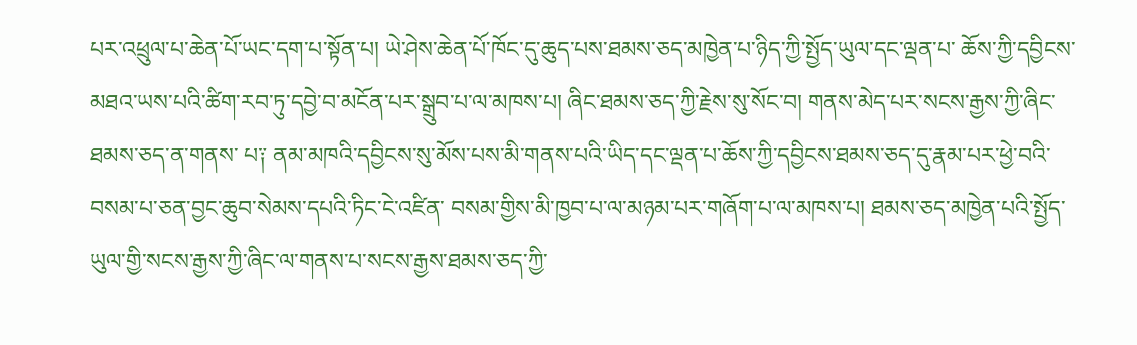པར་འཕྲུལ་པ་ཆེན་པོ་ཡང་དག་པ་སྟོན་པ། ཡེ་ཤེས་ཆེན་པོ་ཁོང་དུ་ཆུད་པས་ཐམས་ཅད་མཁྱེན་པ་ཉིད་ཀྱི་སྤྱོད་ཡུལ་དང་ལྡན་པ་ ཆོས་ཀྱི་དབྱིངས་མཐའ་ཡས་པའི་ཚིག་རབ་ཏུ་དབྱེ་བ་མངོན་པར་སྒྲུབ་པ་ལ་མཁས་པ། ཞིང་ཐམས་ཅད་ཀྱི་རྗེས་སུ་སོང་བ། གནས་མེད་པར་སངས་རྒྱས་ཀྱི་ཞིང་ཐམས་ཅད་ན་གནས་ པ༑ ནམ་མཁའི་དབྱིངས་སུ་མོས་པས་མི་གནས་པའི་ཡིད་དང་ལྡན་པ་ཆོས་ཀྱི་དབྱིངས་ཐམས་ཅད་དུ་རྣམ་པར་ཕྱེ་བའི་བསམ་པ་ཅན་བྱང་ཆུབ་སེམས་དཔའི་ཏིང་ངེ་འཛིན་ བསམ་གྱིས་མི་ཁྱབ་པ་ལ་མཉམ་པར་གཞོག་པ་ལ་མཁས་པ། ཐམས་ཅད་མཁྱེན་པའི་སྤྱོད་ཡུལ་གྱི་སངས་རྒྱས་ཀྱི་ཞིང་ལ་གནས་པ་སངས་རྒྱས་ཐམས་ཅད་ཀྱི་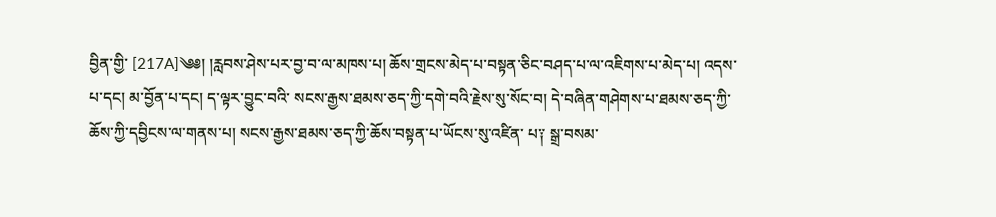བྱིན་གྱི་ [217A]༄༅། །རླབས་ཤེས་པར་བྱ་བ་ལ་མཁས་པ། ཆོས་གྲངས་མེད་པ་བསྟན་ཅིང་བཤད་པ་ལ་འཇིགས་པ་མེད་པ། འདས་པ་དང། མ་བྱོན་པ་དང། ད་ལྟར་བྱུང་བའི་ སངས་རྒྱས་ཐམས་ཅད་ཀྱི་དགེ་བའི་རྗེས་སུ་སོང་བ། དེ་བཞིན་གཤེགས་པ་ཐམས་ཅད་ཀྱི་ཆོས་ཀྱི་དབྱིངས་ལ་གནས་པ། སངས་རྒྱས་ཐམས་ཅད་ཀྱི་ཆོས་བསྟན་པ་ཡོངས་སུ་འཛིན་ པ༑ སྒྲ་བསམ་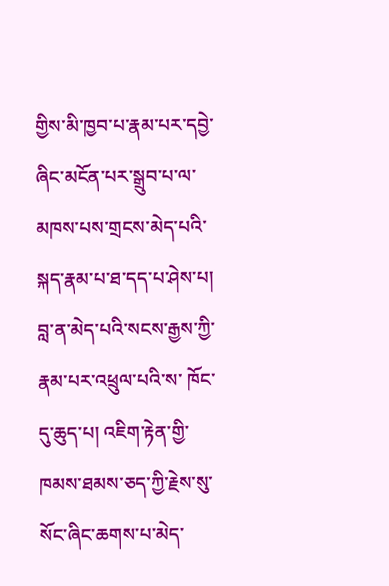གྱིས་མི་ཁྱབ་པ་རྣམ་པར་དབྱེ་ཞིང་མངོན་པར་སྒྲུབ་པ་ལ་མཁས་པས་གྲངས་མེད་པའི་སྐད་རྣམ་པ་ཐ་དད་པ་ཤེས་པ། བླ་ན་མེད་པའི་སངས་རྒྱས་ཀྱི་རྣམ་པར་འཕྲུལ་པའི་ས་ ཁོང་དུ་ཆུད་པ། འཇིག་རྟེན་གྱི་ཁམས་ཐམས་ཅད་ཀྱི་རྗེས་སུ་སོང་ཞིང་ཆགས་པ་མེད་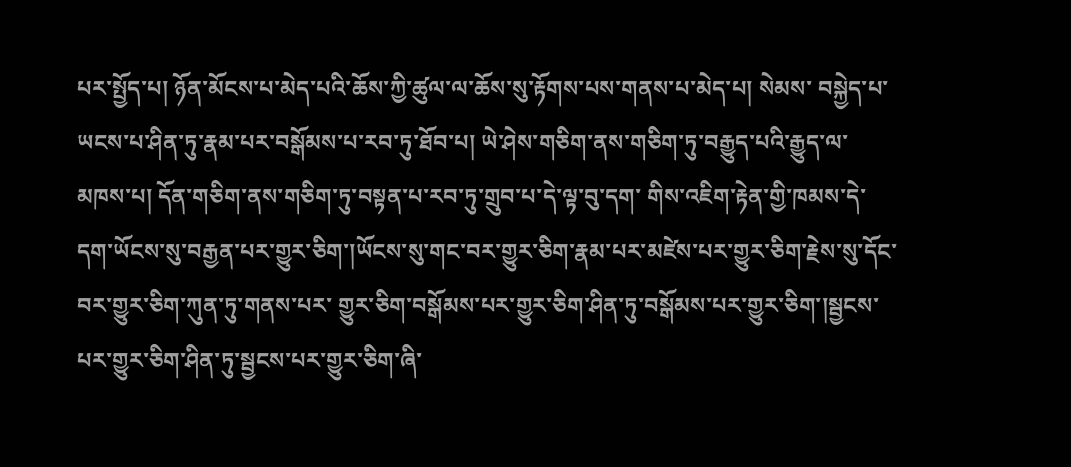པར་སྤྱོད་པ། ཉོན་མོངས་པ་མེད་པའི་ཆོས་ཀྱི་ཚུལ་ལ་ཆོས་སུ་རྟོགས་པས་གནས་པ་མེད་པ། སེམས་ བསྐྱེད་པ་ཡངས་པ་ཤིན་ཏུ་རྣམ་པར་བསྒོམས་པ་རབ་ཏུ་ཐོབ་པ། ཡེ་ཤེས་གཅིག་ནས་གཅིག་ཏུ་བརྒྱུད་པའི་རྒྱུད་ལ་མཁས་པ། དོན་གཅིག་ནས་གཅིག་ཏུ་བསྟན་པ་རབ་ཏུ་གྲུབ་པ་དེ་ལྟ་བུ་དག་ གིས་འཇིག་རྟེན་གྱི་ཁམས་དེ་དག་ཡོངས་སུ་བརྒྱན་པར་གྱུར་ཅིག་།ཡོངས་སུ་གང་བར་གྱུར་ཅིག་རྣམ་པར་མཛེས་པར་གྱུར་ཅིག་རྗེས་སུ་དོང་བར་གྱུར་ཅིག་ཀུན་ཏུ་གནས་པར་ གྱུར་ཅིག་བསྒོམས་པར་གྱུར་ཅིག་ཤིན་ཏུ་བསྒོམས་པར་གྱུར་ཅིག་།སྦྱངས་པར་གྱུར་ཅིག་ཤིན་ཏུ་སྦྱངས་པར་གྱུར་ཅིག་ཞི་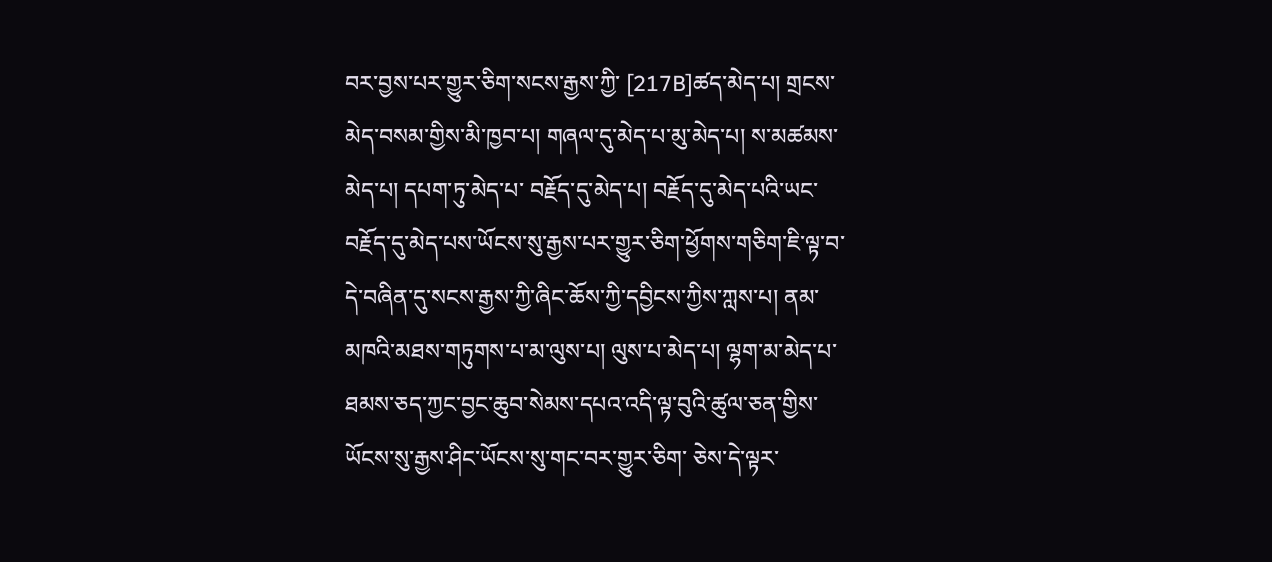བར་བྱས་པར་གྱུར་ཅིག་སངས་རྒྱས་ཀྱི་ [217B]ཚད་མེད་པ། གྲངས་མེད་བསམ་གྱིས་མི་ཁྱབ་པ། གཞལ་དུ་མེད་པ་མུ་མེད་པ། ས་མཚམས་མེད་པ། དཔག་ཏུ་མེད་པ་ བརྗོད་དུ་མེད་པ། བརྗོད་དུ་མེད་པའི་ཡང་བརྗོད་དུ་མེད་པས་ཡོངས་སུ་རྒྱས་པར་གྱུར་ཅིག་ཕྱོགས་གཅིག་ཇི་ལྟ་བ་དེ་བཞིན་དུ་སངས་རྒྱས་ཀྱི་ཞིང་ཆོས་ཀྱི་དབྱིངས་ཀྱིས་ཀླས་པ། ནམ་ མཁའི་མཐས་གཏུགས་པ་མ་ལུས་པ། ལུས་པ་མེད་པ། ལྷག་མ་མེད་པ་ཐམས་ཅད་ཀྱང་བྱང་ཆུབ་སེམས་དཔའ་འདི་ལྟ་བུའི་ཚུལ་ཅན་གྱིས་ཡོངས་སུ་རྒྱས་ཤིང་ཡོངས་སུ་གང་བར་གྱུར་ཅིག་ ཅེས་དེ་ལྟར་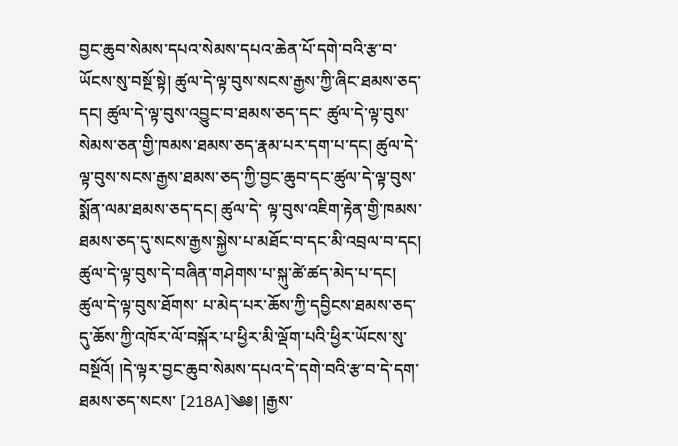བྱང་ཆུབ་སེམས་དཔའ་སེམས་དཔའ་ཆེན་པོ་དགེ་བའི་རྩ་བ་ཡོངས་སུ་བསྔོ་སྟེ། ཚུལ་དེ་ལྟ་བུས་སངས་རྒྱས་ཀྱི་ཞིང་ཐམས་ཅད་དང། ཚུལ་དེ་ལྟ་བུས་འབྱུང་བ་ཐམས་ཅད་དང་ ཚུལ་དེ་ལྟ་བུས་སེམས་ཅན་གྱི་ཁམས་ཐམས་ཅད་རྣམ་པར་དག་པ་དང། ཚུལ་དེ་ལྟ་བུས་སངས་རྒྱས་ཐམས་ཅད་ཀྱི་བྱང་ཆུབ་དང་ཚུལ་དེ་ལྟ་བུས་སྨོན་ལམ་ཐམས་ཅད་དང། ཚུལ་དེ་ ལྟ་བུས་འཇིག་རྟེན་གྱི་ཁམས་ཐམས་ཅད་དུ་སངས་རྒྱས་སྐྱེས་པ་མཐོང་བ་དང་མི་འབྲལ་བ་དང། ཚུལ་དེ་ལྟ་བུས་དེ་བཞིན་གཤེགས་པ་སྐུ་ཚེ་ཚད་མེད་པ་དང། ཚུལ་དེ་ལྟ་བུས་ཐོགས་ པ་མེད་པར་ཆོས་ཀྱི་དབྱིངས་ཐམས་ཅད་དུ་ཆོས་ཀྱི་འཁོར་ལོ་བསྐོར་པ་ཕྱིར་མི་ལྡོག་པའི་ཕྱིར་ཡོངས་སུ་བསྔོའོ། །དེ་ལྟར་བྱང་ཆུབ་སེམས་དཔའ་དེ་དགེ་བའི་རྩ་བ་དེ་དག་ཐམས་ཅད་སངས་ [218A]༄༅། །རྒྱས་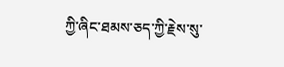ཀྱི་ཞིང་ཐམས་ཅད་ཀྱི་རྗེས་སུ་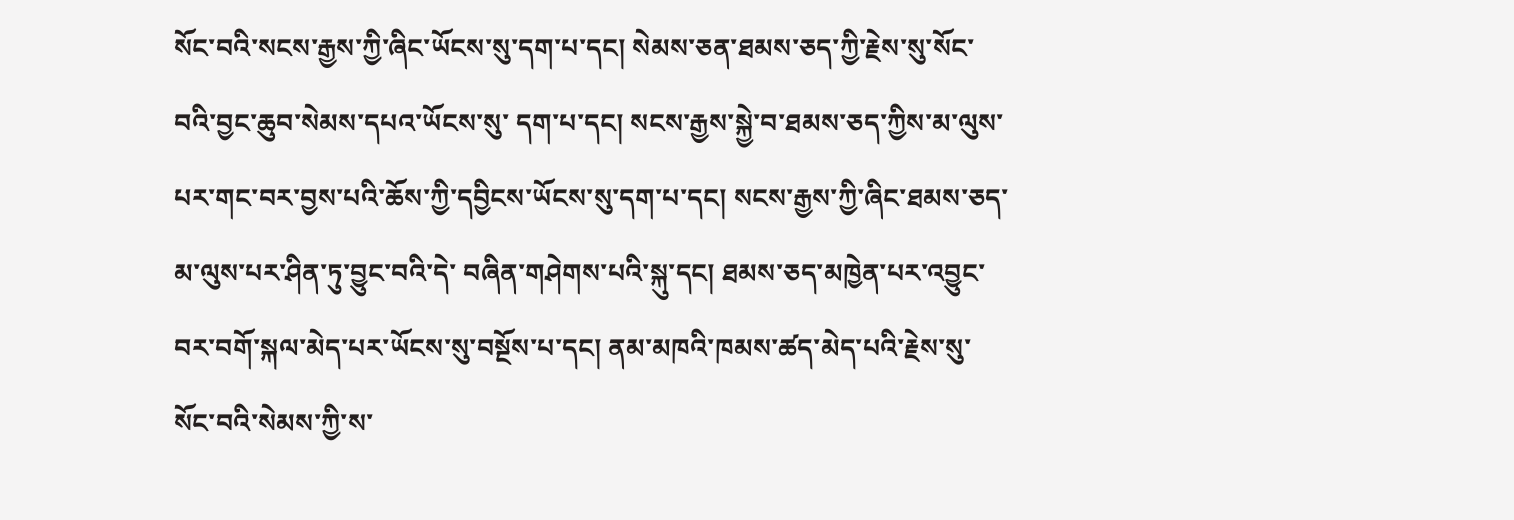སོང་བའི་སངས་རྒྱས་ཀྱི་ཞིང་ཡོངས་སུ་དག་པ་དང། སེམས་ཅན་ཐམས་ཅད་ཀྱི་རྗེས་སུ་སོང་བའི་བྱང་ཆུབ་སེམས་དཔའ་ཡོངས་སུ་ དག་པ་དང། སངས་རྒྱས་སྐྱེ་བ་ཐམས་ཅད་ཀྱིས་མ་ལུས་པར་གང་བར་བྱས་པའི་ཆོས་ཀྱི་དབྱིངས་ཡོངས་སུ་དག་པ་དང། སངས་རྒྱས་ཀྱི་ཞིང་ཐམས་ཅད་མ་ལུས་པར་ཤིན་ཏུ་བྱུང་བའི་དེ་ བཞིན་གཤེགས་པའི་སྐུ་དང། ཐམས་ཅད་མཁྱེན་པར་འབྱུང་བར་བགོ་སྐལ་མེད་པར་ཡོངས་སུ་བསྔོས་པ་དང། ནམ་མཁའི་ཁམས་ཚད་མེད་པའི་རྗེས་སུ་སོང་བའི་སེམས་ཀྱི་ས་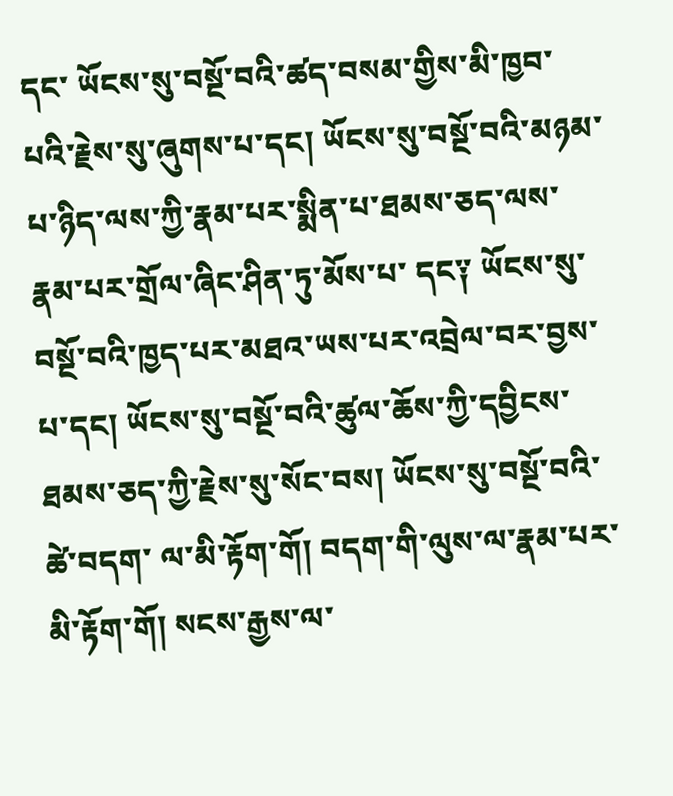དང་ ཡོངས་སུ་བསྔོ་བའི་ཚད་བསམ་གྱིས་མི་ཁྱབ་པའི་རྗེས་སུ་ཞུགས་པ་དང། ཡོངས་སུ་བསྔོ་བའི་མཉམ་པ་ཉིད་ལས་ཀྱི་རྣམ་པར་སྨིན་པ་ཐམས་ཅད་ལས་རྣམ་པར་གྲོལ་ཞིང་ཤིན་ཏུ་མོས་པ་ དང༑ ཡོངས་སུ་བསྔོ་བའི་ཁྱད་པར་མཐའ་ཡས་པར་འབྲེལ་བར་བྱས་པ་དང། ཡོངས་སུ་བསྔོ་བའི་ཚུལ་ཆོས་ཀྱི་དབྱིངས་ཐམས་ཅད་ཀྱི་རྗེས་སུ་སོང་བས། ཡོངས་སུ་བསྔོ་བའི་ཚེ་བདག་ ལ་མི་རྟོག་གོ། བདག་གི་ལུས་ལ་རྣམ་པར་མི་རྟོག་གོ། སངས་རྒྱས་ལ་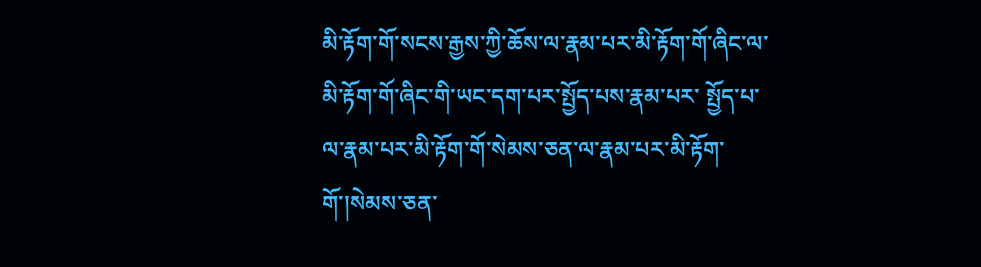མི་རྟོག་གོ་སངས་རྒྱས་ཀྱི་ཆོས་ལ་རྣམ་པར་མི་རྟོག་གོ་ཞིང་ལ་མི་རྟོག་གོ་ཞིང་གི་ཡང་དག་པར་སྤྱོད་པས་རྣམ་པར་ སྤྱོད་པ་ལ་རྣམ་པར་མི་རྟོག་གོ་སེམས་ཅན་ལ་རྣམ་པར་མི་རྟོག་གོ་།སེམས་ཅན་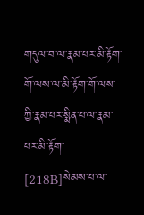གདུལ་བ་ལ་རྣམ་པར་མི་རྟོག་གོ་ལས་ལ་མི་རྟོག་གོ་ལས་ཀྱི་རྣམ་པར་སྨིན་པ་ལ་རྣམ་པར་མི་རྟོག་ [218B]སེམས་པ་ལ་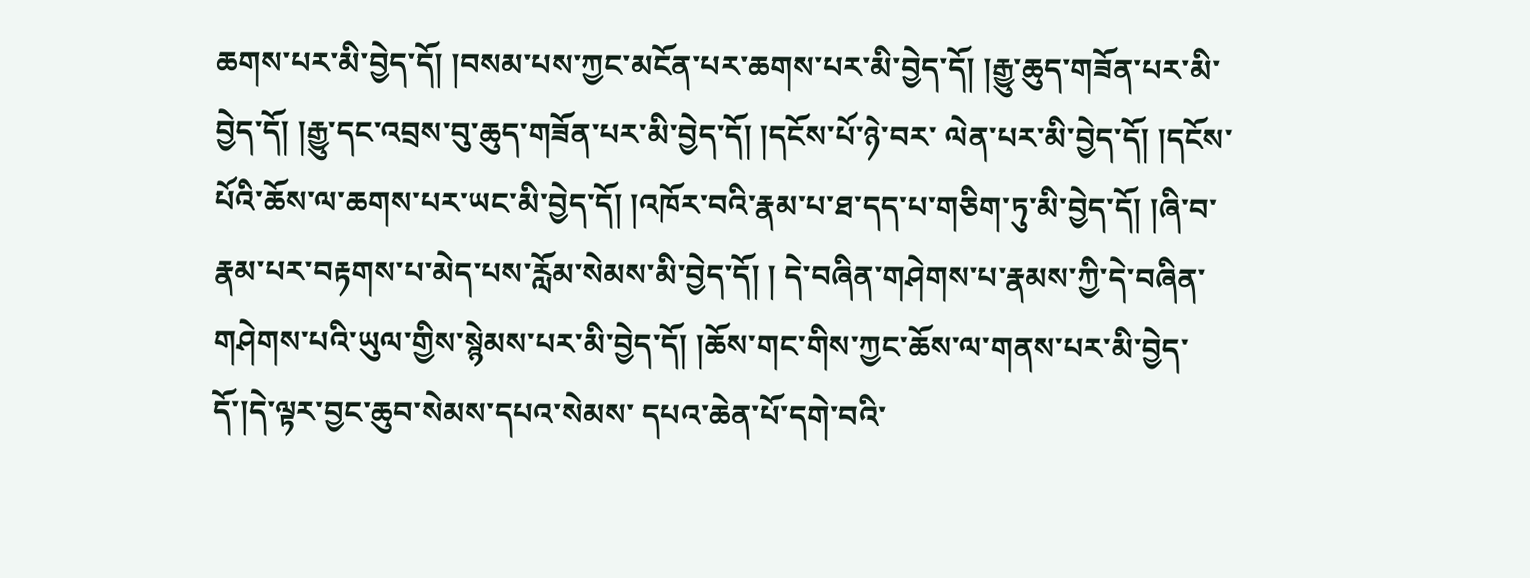ཆགས་པར་མི་བྱེད་དོ། །བསམ་པས་ཀྱང་མངོན་པར་ཆགས་པར་མི་བྱེད་དོ། །རྒྱུ་ཆུད་གཟོན་པར་མི་བྱེད་དོ། །རྒྱུ་དང་འབྲས་བུ་ཆུད་གཟོན་པར་མི་བྱེད་དོ། །དངོས་པོ་ཉེ་བར་ ལེན་པར་མི་བྱེད་དོ། །དངོས་པོའི་ཆོས་ལ་ཆགས་པར་ཡང་མི་བྱེད་དོ། །འཁོར་བའི་རྣམ་པ་ཐ་དད་པ་གཅིག་ཏུ་མི་བྱེད་དོ། །ཞི་བ་རྣམ་པར་བརྟགས་པ་མེད་པས་རློམ་སེམས་མི་བྱེད་དོ། ། དེ་བཞིན་གཤེགས་པ་རྣམས་ཀྱི་དེ་བཞིན་གཤེགས་པའི་ཡུལ་གྱིས་སྙེམས་པར་མི་བྱེད་དོ། །ཆོས་གང་གིས་ཀྱང་ཆོས་ལ་གནས་པར་མི་བྱེད་དོ་།དེ་ལྟར་བྱང་ཆུབ་སེམས་དཔའ་སེམས་ དཔའ་ཆེན་པོ་དགེ་བའི་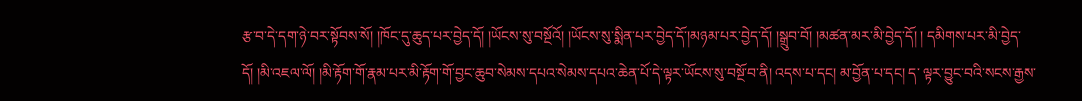རྩ་བ་དེ་དག་ཉེ་བར་སྟོབས་སོ། །ཁོང་དུ་ཆུད་པར་བྱེད་དོ། །ཡོངས་སུ་བསྔོའོ། །ཡོངས་སུ་སྨིན་པར་བྱེད་དོ་།མཉམ་པར་བྱེད་དོ། །སྒྲུབ་བོ། །མཚན་མར་མི་བྱེད་དོ། ། དམིགས་པར་མི་བྱེད་དོ། །མི་འཇལ་ལོ། །མི་རྟོག་གོ་རྣམ་པར་མི་རྟོག་གོ་བྱང་ཆུབ་སེམས་དཔའ་སེམས་དཔའ་ཆེན་པོ་དེ་ལྟར་ཡོངས་སུ་བསྔོ་བ་ནི། འདས་པ་དང། མ་བྱོན་པ་དང། ད་ ལྟར་བྱུང་བའི་སངས་རྒྱས་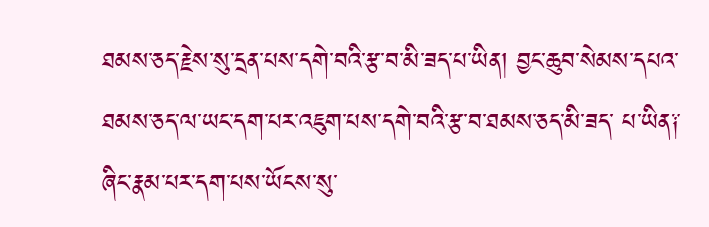ཐམས་ཅད་རྗེས་སུ་དྲན་པས་དགེ་བའི་རྩ་བ་མི་ཟད་པ་ཡིན། བྱང་ཆུབ་སེམས་དཔའ་ཐམས་ཅད་ལ་ཡང་དག་པར་འཇུག་པས་དགེ་བའི་རྩ་བ་ཐམས་ཅད་མི་ཟད་ པ་ཡིན༑ ཞིང་རྣམ་པར་དག་པས་ཡོངས་སུ་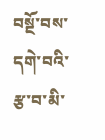བསྔོ་བས་དགེ་བའི་རྩ་བ་མི་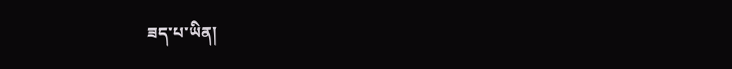ཟད་པ་ཡིན།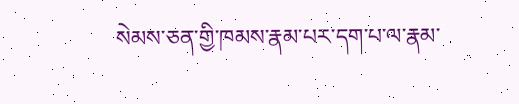སེམས་ཅན་གྱི་ཁམས་རྣམ་པར་དག་པ་ལ་རྣམ་